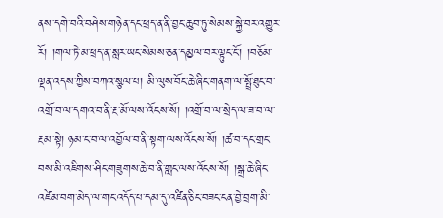ནས་དགེ་བའི་བཤེས་གཉེན་དང་ཕྲད་ན་ནི་བྱང་ཆུབ་ཏུ་སེམས་སྐྱེ་བར་འགྱུར་རོ། །གལ་ཏེ་མ་ཕྲད་ན་སླར་ཡང་སེམས་ཅན་དམྱལ་བར་ལྟུང་ངོ་། །བཅོམ་ལྡན་འདས་ཀྱིས་བཀའ་སྩལ་པ། མི་ལུས་བོང་ཆེ་ཞིང་གནག་ལ་སྤྲོ་ཐུང་བ་འགྲོ་བ་ལ་དགའ་བ་ནི་རྔ་མོ་ལས་འོངས་སོ། །འགྲོ་བ་ལ་སྲེད་ལ་ཟ་བ་ལ་རྔམ་སྟེ། ཉམ་ང་བ་ལ་འབྱོལ་བ་ནི་སྟག་ལས་འོངས་སོ། །ཚ་བ་དང་གྲང་བས་མི་འཇིགས་ཤིང་གཟུགས་ཆེ་བ་ནི་གླང་ལས་འོངས་སོ། །སྒྲ་ཆེ་ཞིང་འཛེམ་བག་མེད་ལ་གང་འདོད་པ་དམ་དུ་འཛིན་ཅིང་བཟང་ངན་བྱེ་བྲག་མི་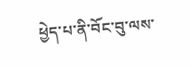ཕྱེད་པ་ནི་བོང་བུ་ལས་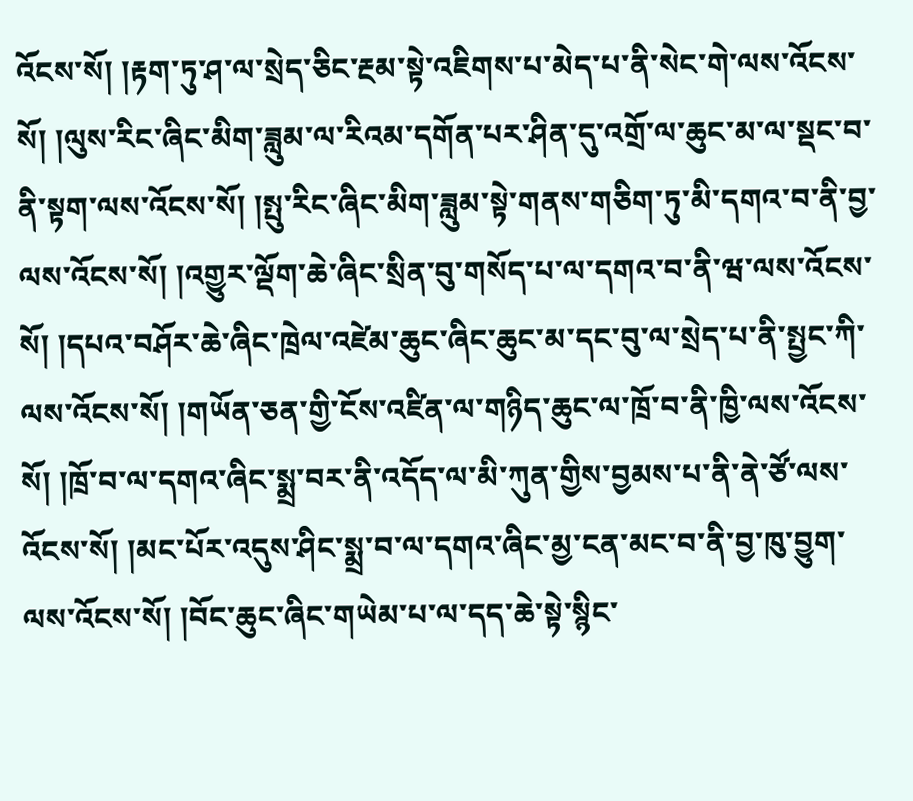འོངས་སོ། །རྟག་ཏུ་ཤ་ལ་སྲེད་ཅིང་རྔམ་སྟེ་འཇིགས་པ་མེད་པ་ནི་སེང་གེ་ལས་འོངས་སོ། །ལུས་རིང་ཞིང་མིག་ཟླུམ་ལ་རིའམ་དགོན་པར་ཤིན་དུ་འགྲོ་ལ་ཆུང་མ་ལ་སྡང་བ་ནི་སྟག་ལས་འོངས་སོ། །སྤུ་རིང་ཞིང་མིག་ཟླུམ་སྟེ་གནས་གཅིག་ཏུ་མི་དགའ་བ་ནི་བྱ་ལས་འོངས་སོ། །འགྱུར་ལྡོག་ཆེ་ཞིང་སྲིན་བུ་གསོད་པ་ལ་དགའ་བ་ནི་ཝ་ལས་འོངས་སོ། །དཔའ་བཤོར་ཆེ་ཞིང་ཁྲེལ་འཛེམ་ཆུང་ཞིང་ཆུང་མ་དང་བུ་ལ་སྲེད་པ་ནི་སྤྱང་ཀི་ལས་འོངས་སོ། །གཡོན་ཅན་གྱི་ངོས་འཛིན་ལ་གཉིད་ཆུང་ལ་ཁྲོ་བ་ནི་ཁྱི་ལས་འོངས་སོ། །ཁྲོ་བ་ལ་དགའ་ཞིང་སྨྲ་བར་ནི་འདོད་ལ་མི་ཀུན་གྱིས་བྱམས་པ་ནི་ནེ་ཙོ་ལས་འོངས་སོ། །མང་པོར་འདུས་ཤིང་སྨྲ་བ་ལ་དགའ་ཞིང་མྱ་ངན་མང་བ་ནི་བྱ་ཁུ་བྱུག་ལས་འོངས་སོ། །བོང་ཆུང་ཞིང་གཡེམ་པ་ལ་དད་ཆེ་སྟེ་སྙིང་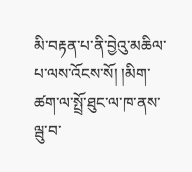མི་བརྟན་པ་ནི་བྱེའུ་མཆིལ་པ་ལས་འོངས་སོ། །མིག་ཚག་ལ་སྤྲོ་ཐུང་ལ་ཁ་ནས་ལྦུ་བ་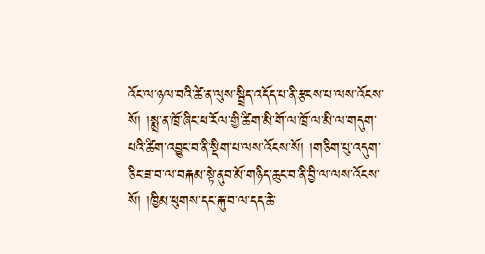འོང་ལ་ཉལ་བའི་ཚེ་ན་ལུས་སྦྲིད་འདོད་པ་ནི་རྩངས་པ་ལས་འོངས་སོ། །སྨྲ་ན་ཁྲོ་ཞིང་ཕ་རོལ་གྱི་ཚིག་མི་གོ་ལ་ཁྲོ་ལ་མི་ལ་གདུག་པའི་ཚིག་འབྱུང་བ་ནི་སྡིག་པ་ལས་འོངས་སོ། །གཅིག་པུ་འདུག་ཅིང་ཟ་བ་ལ་བརྐམ་སྟེ་ནུབ་མོ་གཉིད་ཆུང་བ་ནི་བྱི་ལ་ལས་འོངས་སོ། །ཁྱིམ་ཕུགས་དང་རྐུ་བ་ལ་དད་ཆེ་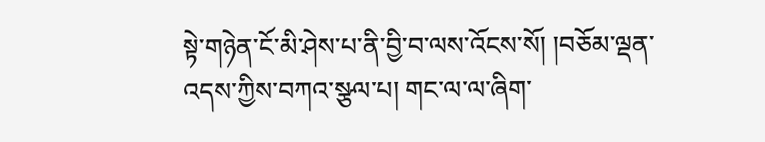སྟེ་གཉེན་ངོ་མི་ཤེས་པ་ནི་བྱི་བ་ལས་འོངས་སོ། །བཅོམ་ལྡན་འདས་ཀྱིས་བཀའ་སྩལ་པ། གང་ལ་ལ་ཞིག་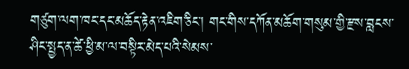གཙུག་ལག་ཁང་དང་མཆོད་རྟེན་འཇིག་ཅིང་། གང་གིས་དཀོན་མཆོག་གསུམ་གྱི་རྫས་བླངས་ཤིང་སྤྱད་ན་ཚེ་ཕྱི་མ་ལ་བསྟིར་མེད་པའི་སེམས་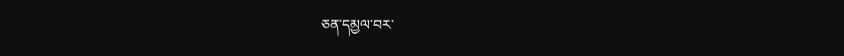ཅན་དམྱལ་བར་